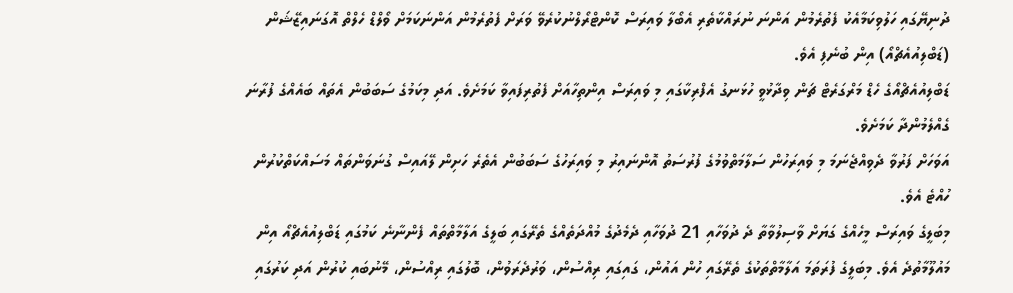ދުނިޔޭގައި ހަލުވިކަމާއެކު ފެތުރެމުން އަންނަ ނުރައްކާތެރި އެބޯލާ ވައިރަސް ކޮންޓްރޯލްނުކުރެވޭ ވަރަށް ފެތުރެމުން އަންނަކަމަށް ވޯލްޑް ހެލްތް އޮގަނައިޒޭޝަން (ޑަބްލިއުއެޗްއޯ) އިން ބުނެފި އެވެ.
ޑަބްލިއުއެޗްއޯގެ ހެޑް މަރްގަރެޓް ޗަން ވިދާޅުވީ ހުޅަނގު އެފްރިކާގައި މި ވައިރަސް އިންތިހާއަށް ފެތުރިފައިވާ ކަމަށެވެ. އަދި މިކަމުގެ ސަބަބުން އެތައް ބައެއްގެ ފުރާނަ ގެއްލެމުންދާ ކަމަށެވެ.
އަވަހަށް ފަރުވާ ދެވިއްޖެނަމަ މި ވައިރަހުން ސަލާމަތްވުމުގެ ފުރުސަތު އޮންނައިރު މި ވައިރަހުގެ ސަބަބުން އެތެރެ ހަށިން ލޭއައިސް ގުނަވަންތައް މަސައްކަތްކުރުން ހުއްޓެ އެވެ.
މިބަލީގެ ވައިރަސް މީހެއްގެ ގަޔަށް ވާސިލުވާތާ ދެ ދުވަހާއި 21 ދުވަހާއި ދެމެދުގެ މުއްދަތެއްގެ ތެރޭގައި ބަލީގެ އަލާމާތްތައް ފެންނާނެ ކަމުގައި ޑަބްލިއުއެޗްއޯ އިން މައުލޫމާތުދެ އެވެ. މިބަލީގެ ފުރަތަމަ އަލާމާތްތަކުގެ ތެރޭގައި ހުން އައުން، ގައިގައި ރިއްސުން، ވަރުދެރަވުން، ބޮލުގައި ރިއްސުން، މޭނުބައި ކުރުން އަދި ކަރުގައި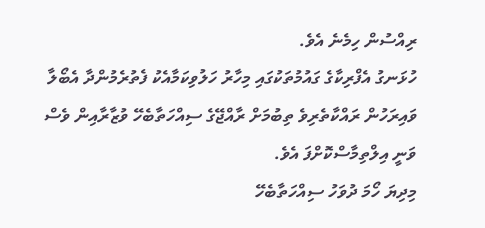ރިއްސުން ހިމެނެ އެވެ.
ހުޅަނގު އެފްރިކާގެ ގައުމުތަކުގައި މިހާރު ހަލުވިކަމާއެކު ފެތުރެމުންދާ އެބޯލާ ވައިރަހުން ރައްކާތެރިވެ ތިބުމަށް ރާއްޖޭގެ ސިއްހަތާބެހޭ ވުޒާރާއިން ވެސް ވަނީ އިލްތިމާސްކޮށްފަ އެވެ.
މިދިޔަ ހޯމަ ދުވަހު ސިއްހަތާބެހޭ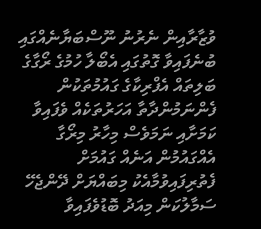ވުޒާރާއިން ނެރުނު ނޫސްބަޔާނެއްގައި ބުނެފައިވާ ގޮތުގައި އެބޯލާ ހުމުގެ ރޯގާގެ ބަލިތައް އެފްރިކާގެ ގައުމުތަކުން ފެންނަމުންދާތާ އަހަރުތަކެއް ވެފައިވާ ކަމަށާއި ނަމަވެސް މިހާރު މިރޯގާ އެއްގައުމުން އަނެއް ގައުމަށް ފެތުރިފައިވުމާއެކު މިބައްޔަށް ދޭންޖެހޭ ސަމާލުކަން މިއަދު ބޮޑުވެފައިވާ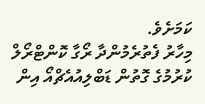ކަމަށެވެ.
މިހާރު ފެތުރެމުންދާ ރޯގާ ކޮންޓްރޯލް ކުރުމުގެ ގޮތުން ޑަބްލިއުއެޗްއޯ އިން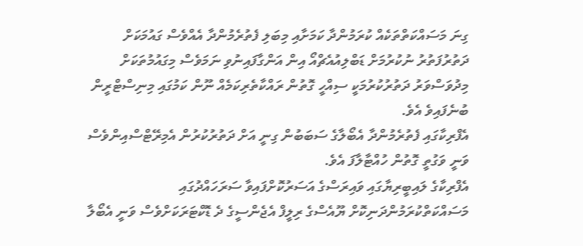ގިނަ މަސައްކަތްތަކެއް ކުރަމުންދާ ކަމަށާއި މިބަލި ފެތުރެމުންދާ އެއްވެސް ގައުމަކަށް ދަތުރުފަތުރު ނުކުރުމަށް ޑަބްލިއުއެޗްއޯ އިން އަންގާފައިނުވި ނަމަވެސް މިގައުމުތަކަށް މިދުވަސްވަރު ދަތުރުކުރުމަކީ ސިއްހީ ގޮތުން ރައްކާތެރިކަމެއް ނޫން ކަމުގައި މިނިސްޓްރީން ބުނެފައިވެ އެވެ.
އެފްރިކާގައި ފެތުރެމުންދާ އެބޯލާގެ ސަބަބުން ގިނީ އަށް ދަތުރުކުރުން އެމިރޭޓްސްއިންވެސް ވަނީ ވަގުތީ ގޮތުން ހުއްޓާލާފަ އެވެ.
އެފްރިކާގެ ލައިބީރިޔާގައި ވައިރަސްގެ އަސަރުކޮށްފައިވާ ސަރަހައްދުގައި މަސައްކަތްކުރަމުންދަނިކޮށް ޔޫއެސްގެ ރިލީފް އެޖެންސީގެ ދެ ޑޮކްޓަރަކަށްވެސް ވަނީ އެބޯލާ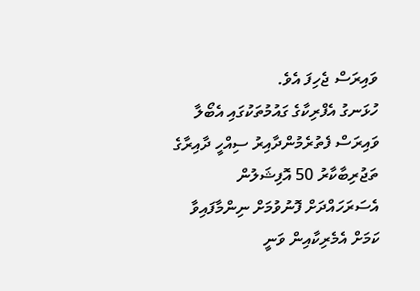ވައިރަސް ޖެހިފަ އެވެ.
ހުޅަނގު އެފްރިކާގެ ގައުމުތަކުގައި އެބޯލާ ވައިރަސް ފެތުރެމުންދާއިރު ސިއްހީ ދާއިރާގެ ތަޖުރިބާކާރު 50 އޮފިޝަލުން އެސަރަހައްދަށް ފޮނުވުމަށް ނިންމާފައިވާ ކަމަށް އެމެރިކާއިން ވަނީ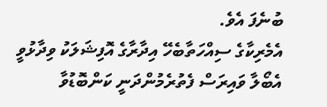ބުނެފަ އެވެ.
އެމެރިކާގެ ސިއްހަތާބެހޭ އިދާރާގެ އޮފިޝަލަކު ވިދާޅުވީ އެބޯލާ ވައިރަސް ފެތުރެމުންދަނީ ކަންބޮޑުވާ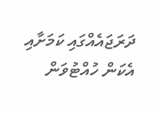ދަރަޖައެއްގައި ކަމަށާއި އެކަން ހުއްޓުވަން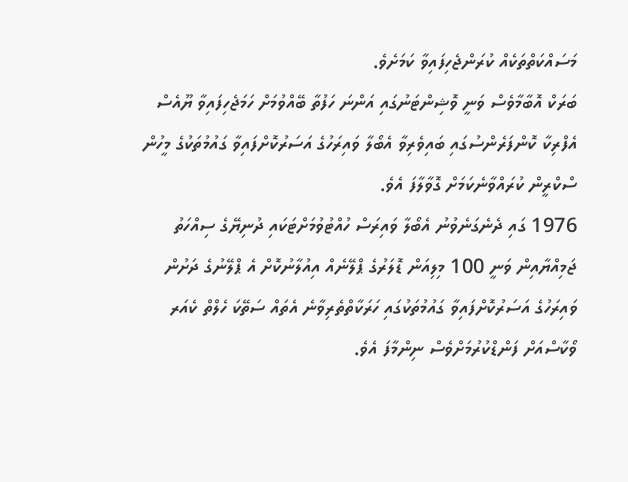މަސައްކަތްތަކެއް ކުރަންޖެހިފައިވާ ކަމަށެވެ.
ބަރަކް އޮބާމާވެސް ވަނީ ވޮޝިންޓަނުގައި އަންނަ ހަފުތާ ބޭއްވުމަށް ހަމަޖެހިފައިވާ ޔޫއެސް އެފްރިކާ ކޮންފަރެންސުގައި ބައިވެރިވާ އެބޯލާ ވައިރަހުގެ އަސަރުކޮށްފައިވާ ގައުމުތަކުގެ މީހުން ސްކްރީން ކުރައްވާނެކަމަށް ގޮވާލާފަ އެވެ.
1976 ގައި ދެނެގަނެވުނު އެބޯލާ ވައިރަސް ހުއްޓުވުމަށްޓަކައި ދުނިޔޭގެ ސިއްހަތު ޖަމިއްޔާއިން ވަނީ 100 މިލިއަން ޑޮލަރުގެ ޕްލޭނެއް އިއުލާނުކޮށް އެ ޕްލޭނުގެ ދަށުން ވައިރަހުގެ އަސަރުކޮށްފައިވާ ގައުމުތަކުގައި ހަރަކާތްތެރިވާނެ އެތައް ސަތޭކަ ހެލްތް ކެއަރ ވޯކާސްއަށް ފަންޑްކުރުމަށްވެސް ނިންމާފަ އެވެ.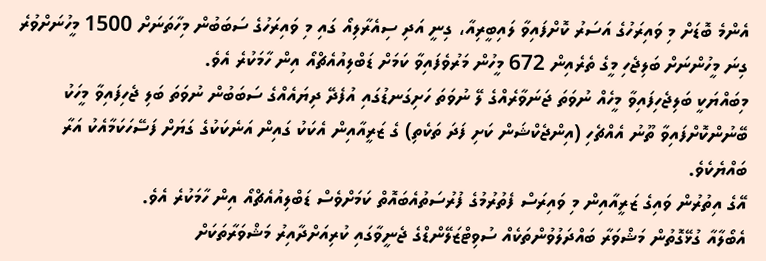އެންމެ ބޮޑަށް މި ވައިރަހުގެ އަސަރު ކޮށްފައިވާ ލައިބީރިއާ، ގިނީ އަދި ސިއެރާލިއޯ ގައި މި ވައިރަހުގެ ސަބަބުން މިހާތަނަށް 1500 މީހުނަށްވުރެ ގިނަ މީހުންނަށް ބަލިޖެހި މީގެ ތެރެއިން 672 މީހުން މަރުވެފައިވާ ކަމަށް ޑަބްލިއުއެޗްއޯ އިން ހާމަކުރެ އެވެ.
މިބައްޔަކީ ބަލިޖެހިފައިވާ މީހެއް ނުވަތަ ޖަނަވާރެއްގެ ލޭ ނުވަތަ ހަށިގަނޑުގައި އުފެދޭ ދިޔައެއްގެ ސަބަބުން ނުވަތަ ބަލި ޖެހިފައިވާ މީހަކު ބޭނުންކޮށްފައިވާ ތޫނު އެއްޗެހި (އިންޖެކްޝަން ކަށި ފަދަ ތަކެތި) ގެ ޒަރީއާއިން އެކަކު ގައިން އަނެކަކުގެ ގަޔަށް ފަސޭހަކަމާއެކު އަރާ ބައްޔެކެވެ.
އޭގެ އިތުރުން ވައިގެ ޒަރީއާއިން މި ވައިރަސް ފެތުރުމުގެ ފުރުސަތުއެބައޮތް ކަމަށްވެސް ޑަބްލިއުއެޗްއޯ އިން ހާމަކުރެ އެވެ.
އެބޯލާއާ ގުޅޭގޮތުން މަޝްވަރާ ބައްދަލުވުންތަކެއް ސުވިޓްޒަލޭންޑްގެ ޖެނީވާގައި ކުރިއަށްދާއިރު މަޝްވަރާތަކަށް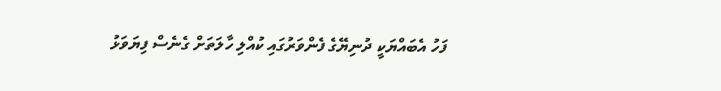ފަހު އެބައްޔަކީ ދުނިޔޭގެ ފެންވަރުގައި ކުއްލި ހާލަތަށް ގެނެސް ފިޔަވަޅު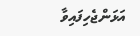އަޅަންޖެހިފައިވާ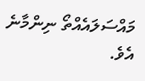މައްސަލައެއްތޯ ނިންމާނެ އެވެ.